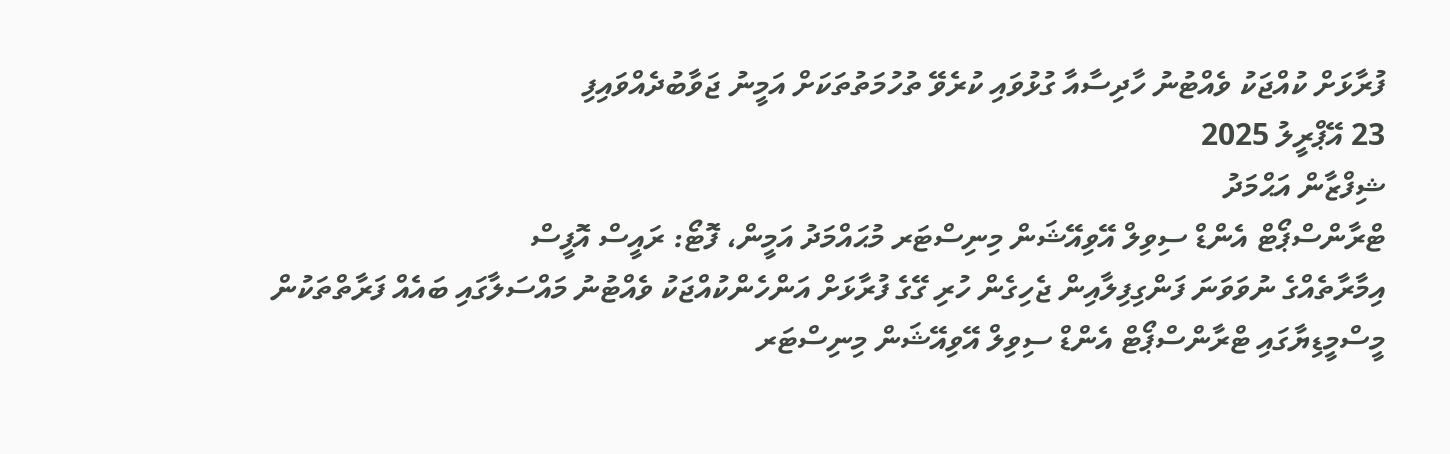ފުރާޅަށް ކުއްޖަކު ވެއްޓުނު ހާދިސާއާ ގުޅުވައި ކުރެވޭ ތުހުމަތުތަކަށް އަމީނު ޖަވާބުދެއްވައިފި
23 އޭޕްރީލު 2025
ޝިފްޒާން އަޙްމަދު
ޓްރާންސްޕޯޓް އެންޑް ސިވިލް އޭވިއޭޝަން މިނިސްޓަރ މުޙައްމަދު އަމީން، ފޮޓޯ: ރައީސް އޮފީސް
އިމާރާތެއްގެ ނުވަވަނަ ފަންގިފިލާއިން ޖެހިގެން ހުރި ގޭގެ ފުރާޅަށް އަންހެންކުއްޖަކު ވެއްޓުނު މައްސަލާގައި ބައެއް ފަރާތްތަކުން މީސްމީޑިޔާގައި ޓްރާންސްޕޯޓް އެންޑް ސިވިލް އޭވިއޭޝަން މިނިސްޓަރ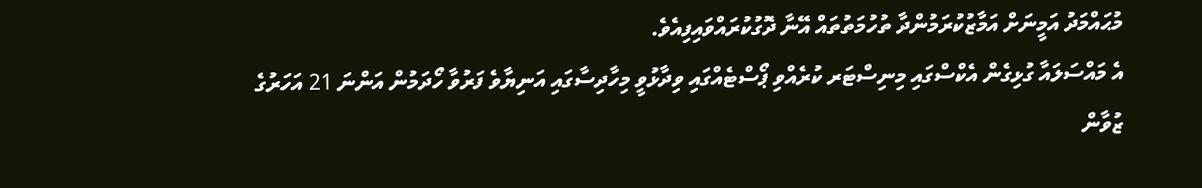މުޙައްމަދު އަމީނަށް އަމާޒުކުރަމުންދާ ތުހުމަތުތައް އޭނާ ދޮގުކުރައްވައިފިއެވެ.
އެ މައްސަލައާ ގުޅިގެން އެކްސްގައި މިނިސްޓަރ ކުރެއްވި ޕޯސްޓެއްގައި ވިދާޅުވީ މިހާދިސާގައި އަނިޔާވެ ފަރުވާ ހޯދަމުން އަންނަ 21 އަހަރުގެ ޒުވާން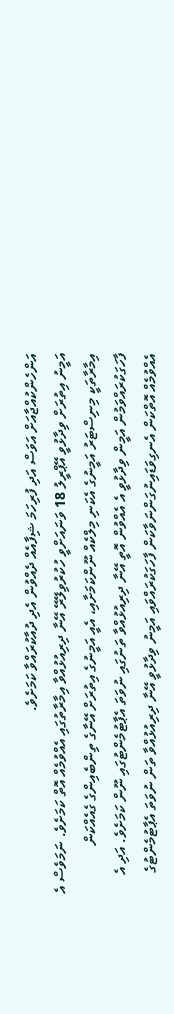އަންހެންކުއްޖާއަށް އަވަސް އަދި ފުރިހަމަ ޝިފާއެއް ދެއްވުން އެދި ދުއާކުރައްވާ ކަމަށެވެ.
އަމީނު އިތުރަށް ވިދާޅުވީ އޭޕްރީލު 18 ވަނައަށްވީ ހުކުރުވިލޭރޭ އޭނާ ދިރިއުޅުއްވާ އިމާރާތުގައި އެއްވުމެއް އޮތް ކަމަށެވެ. ނަމަވެސް އެ އިމާރާތަކީ މިނިސްޓަރު އަމީނުގެ އެކަނި މިލްކެއް ނޫންކަމަށާއި، އެއީ އަމީނުގެ އިތުރަށް އޭނާގެ ތިންބެއިންގެ ގެއެއްކަން ފާހަގަކުރައްވަމުން އަމީން ވިދާޅުވީ އެ އެއްވުން އޮތީ އޭނާ ދިރިއުޅުއްވާ ތަނުގައި ނުވަތަ އެޕާޓުމެންޓުގައި ނޫން ކަމަށެވެ. އަދި އެ އެއްވުމެއް އޮތްކަން އެނގިވަޑައިނުގަންނަވާކަން ފާހަގަކުރައްވައި އަމީނު ވިދާޅުވީ އޭނާ ދިރިއުޅުއްވާ ތަން ނުވަތަ އެޕާޓުމެންޓުގެ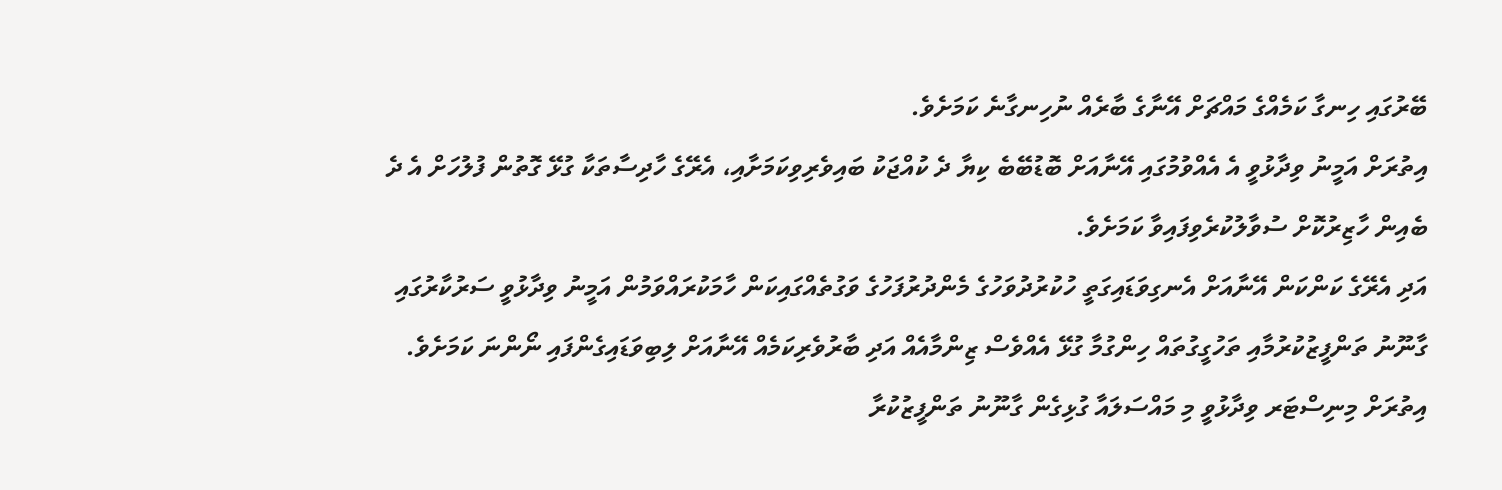ބޭރުގައި ހިނގާ ކަމެއްގެ މައްޗަށް އޭނާގެ ބާރެއް ނުހިނގާނެ ކަމަށެވެ.
އިތުރަށް އަމީނު ވިދާޅުވީ އެ އެއްވުމުގައި އޭނާއަށް ބޮޑުބޭބެ ކިޔާ ދެ ކުއްޖަކު ބައިވެރިވިކަމަށާއި، އެރޭގެ ހާދިސާތަކާ ގުޅޭ ގޮތުން ފުލުހަށް އެ ދެ ބެއިން ހާޒިރުކޮށް ސުވާލުކުރެވިފައިވާ ކަމަށެވެ.
އަދި އެރޭގެ ކަންކަން އޭނާއަށް އެނގިވަޑައިގަތީ ހުކުރުދުވަހުގެ މެންދުރުފަހުގެ ވަގުތެއްގައިކަން ހާމަކުރައްވަމުން އަމީނު ވިދާޅުވީ ސަރުކާރުގައި ގާނޫނު ތަންފީޒުކުރުމާއި ތަހުގީގުތައް ހިންގުމާ ގުޅޭ އެއްވެސް ޒިންމާއެއް އަދި ބާރުވެރިކަމެއް އޭނާއަށް ލިބިވަޑައިގެންފައި ނޯންނަ ކަމަށެވެ.
އިތުރަށް މިނިސްޓަރ ވިދާޅުވީ މި މައްސަލައާ ގުޅިގެން ގާނޫނު ތަންފީޒުކުރާ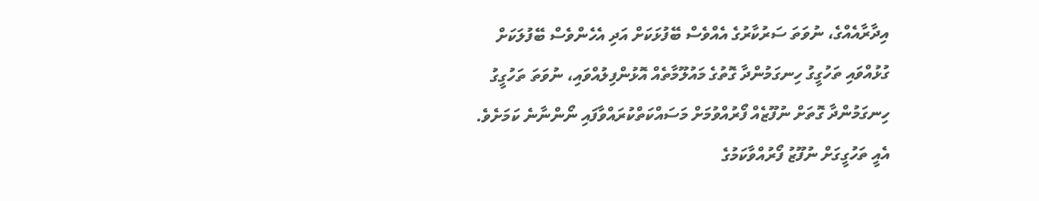އިދާރާއެއްގެ، ނުވަތަ ސަރުކާރުގެ އެއްވެސް ބޭފުޅަކަށް އަދި އެހެންވެސް ބޭފުލަކަށް ގުޅުއްވައި ތަހުގީގު ހިނގަމުންދާ ގޮތުގެ މައުލޫމާތެއް އޮޅުންފިލުއްވައި، ނުވަތަ ތަހުގީގު ހިނގަމުންދާ ގޮތަށް ނުފޫޒެއް ފޯރުއްވުމަށް މަސައްކަތްކުރައްވާފައި ނޯންނާނެ ކަމަށެވެ. އެއީ ތަހުގީގަށް ނުފޫޒު ފޯރުއްވާކަމުގެ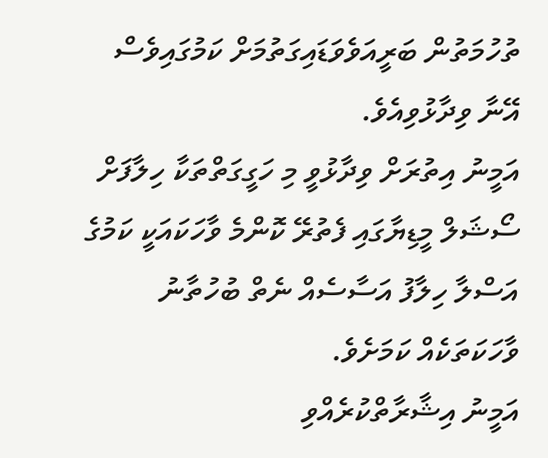ތުހުމަތުން ބަރީއަވެވަޑައިގަތުމަށް ކަމުގައިވެސް އޭނާ ވިދާޅުވިއެވެ.
އަމީނު އިތުރަށް ވިދާޅުވީ މި ހަގީގަތްތަކާ ހިލާފަށް ސޯޝަލް މީޑިޔާގައި ފެތުރޭ ކޮންމެ ވާހަކައަކީ ކަމުގެ އަސްލާ ހިލާފު އަސާސެއް ނެތް ބުހުތާނު ވާހަކަތަކެއް ކަމަށެވެ.
އަމީނު އިޝާރާތްކުރެއްވި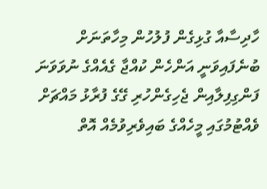ހާދިސާއާ ގުޅިގެން ފުލުހުން މިހާތަނަށް ބުނެފައިވަނީ އަންހެން ކުއްޖާ ގެއެއްގެ ނުވަވަނަ ފަންގިފިލާއިން ޖެހިގެންހުރި ގޭގެ ފުރާޅު މައްޗަށް ވެއްޓުމުގައި މީހެއްގެ ބައިވެރިވުމެއް އޮތް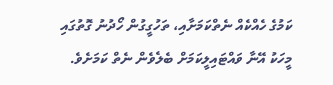ކަމުގެ ހެއްކެއް ނެތްކަމަށާއި، ތަހުގީގުން ހޯދުނު ގޮތުގައި މީހަކު އޭނާ ވައްޓައިލީކަމަށް ބެލެވެން ނެތް ކަމަށެވެ.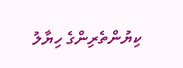ކިޔުންތެރިންގެ ހިޔާލު